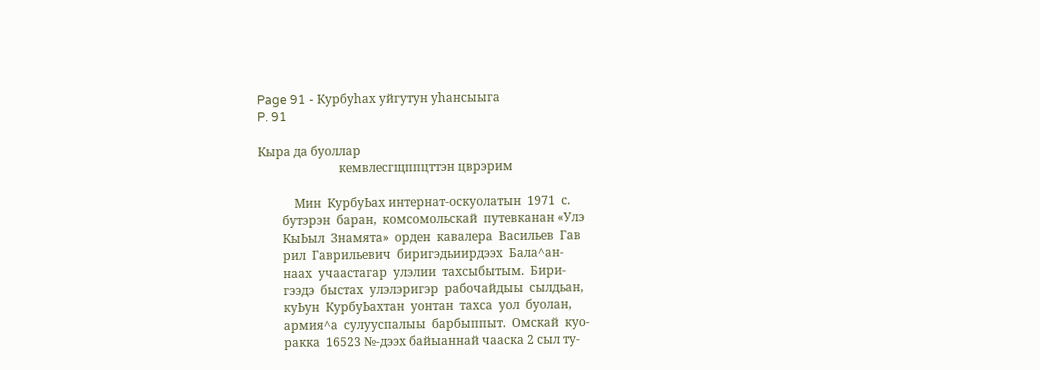Page 91 - Курбуһах уйгутун уһансыыга
P. 91

Кыра да буоллар
                           кемвлесгщппцттэн цврэрим

            Мин  КурбуЬах интернат-оскуолатын  1971  с.
        бутэрэн  баран,  комсомольскай  путевканан «Улэ
        КыЬыл  Знамята»  орден  кавалера  Васильев  Гав
        рил  Гаврильевич  биригэдьиирдээх  Бала^ан-
        наах  учаастагар  улэлии  тахсыбытым.  Бири-
        гээдэ  быстах  улэлэригэр  рабочайдыы  сылдьан,
        куЬун  КурбуЬахтан  уонтан  тахса  уол  буолан,
        армия^а  сулууспалыы  барбыппыт.  Омскай  куо-
        ракка  16523 №-дээх байыаннай чааска 2 сыл ту-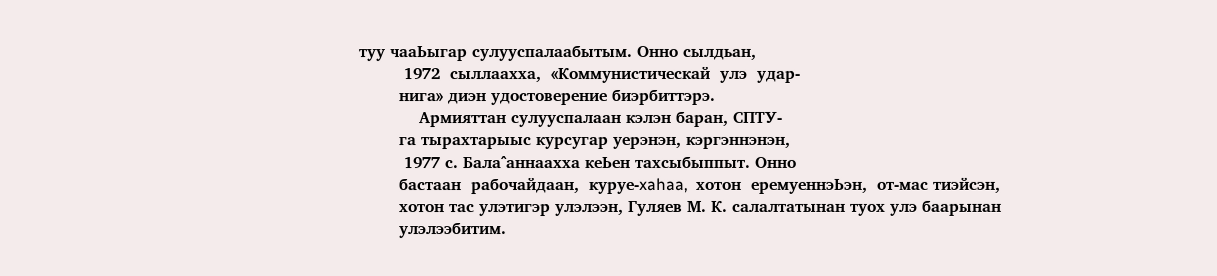туу чааЬыгар сулууспалаабытым. Онно сылдьан,
         1972  сыллаахха,  «Коммунистическай  улэ  удар-
        нига» диэн удостоверение биэрбиттэрэ.
            Армияттан сулууспалаан кэлэн баран, СПТУ-
        га тырахтарыыс курсугар уерэнэн, кэргэннэнэн,
         1977 с. Бала^аннаахха кеЬен тахсыбыппыт. Онно
        бастаан  рабочайдаан,  куруе-xahaa,  хотон  еремуеннэЬэн,  от-мас тиэйсэн,
        хотон тас улэтигэр улэлээн, Гуляев М. К. салалтатынан туох улэ баарынан
        улэлээбитим.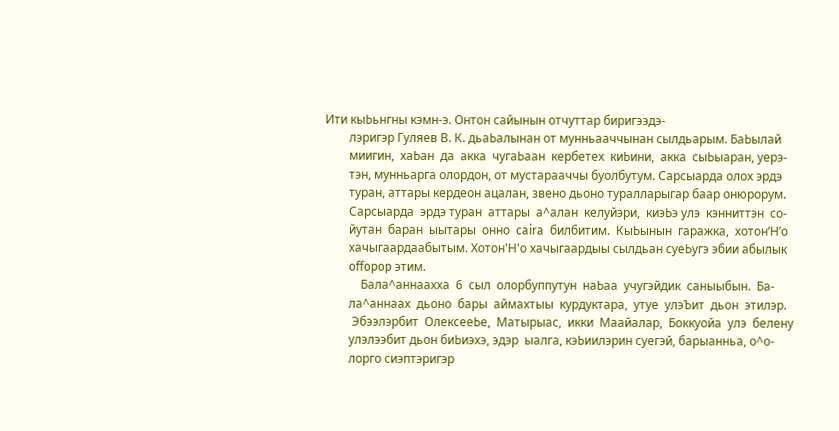Ити кыЬьнгны кэмн-э. Онтон сайынын отчуттар биригээдэ-
        лэригэр Гуляев В. К. дьаЬалынан от мунньааччынан сылдьарым. БаЬылай
        миигин,  хаЬан  да  акка  чугаЬаан  кербетех  киЬини,  акка  сыЬыаран, уерэ-
        тэн, мунньарга олордон, от мустарааччы буолбутум. Сарсыарда олох эрдэ
        туран, аттары кердеон ацалан, звено дьоно туралларыгар баар онюрорум.
        Сарсыарда  эрдэ туран  аттары  а^алан  келуйэри,  киэЬэ улэ  кэнниттэн  со-
        йутан  баран  ыытары  онно  caira  билбитим.  КыЬынын  гаражка,  хотон’Н’о
        хачыгаардаабытым. Хотон'Н'о хачыгаардыы сылдьан суеЬугэ эбии абылык
        offopop этим.
            Бала^аннаахха  6  сыл  олорбуппутун  наЬаа  учугэйдик  саныыбын.  Ба-
        ла^аннаах  дьоно  бары  аймахтыы  курдуктара,  утуе  улэЪит  дьон  этилэр.
         Эбээлэрбит  ОлексееЬе,  Матырыас,  икки  Маайалар,  Боккуойа  улэ  белену
        улэлээбит дьон биЬиэхэ, эдэр  ыалга, кэЬиилэрин суегэй, барыанньа, о^о-
        лорго сиэптэригэр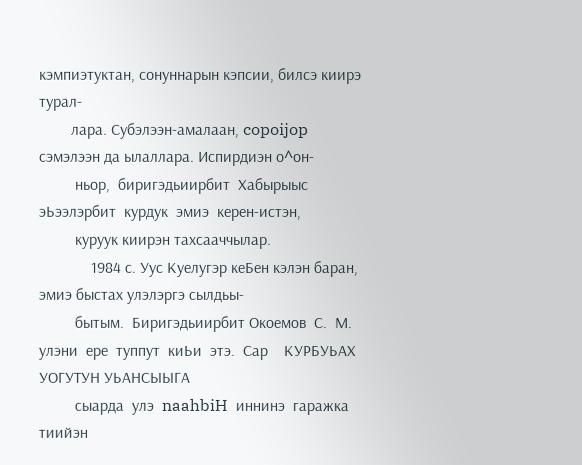кэмпиэтуктан, сонуннарын кэпсии, билсэ киирэ турал-
        лара. Субэлээн-амалаан, copoijop сэмэлээн да ылаллара. Испирдиэн о^он-
         ньор,  биригэдьиирбит  Хабырыыс  эЬээлэрбит  курдук  эмиэ  керен-истэн,
         куруук киирэн тахсааччылар.
             1984 с. Уус Куелугэр кеБен кэлэн баран, эмиэ быстах улэлэргэ сылдьы-
         бытым.  Биригэдьиирбит Окоемов  С.  М.  улэни  ере  туппут  киЬи  этэ.  Сар    КУРБУЬАХ УОГУТУН УЬАНСЫЫГА
         сыарда  улэ  naahbiH  иннинэ  гаражка  тиийэн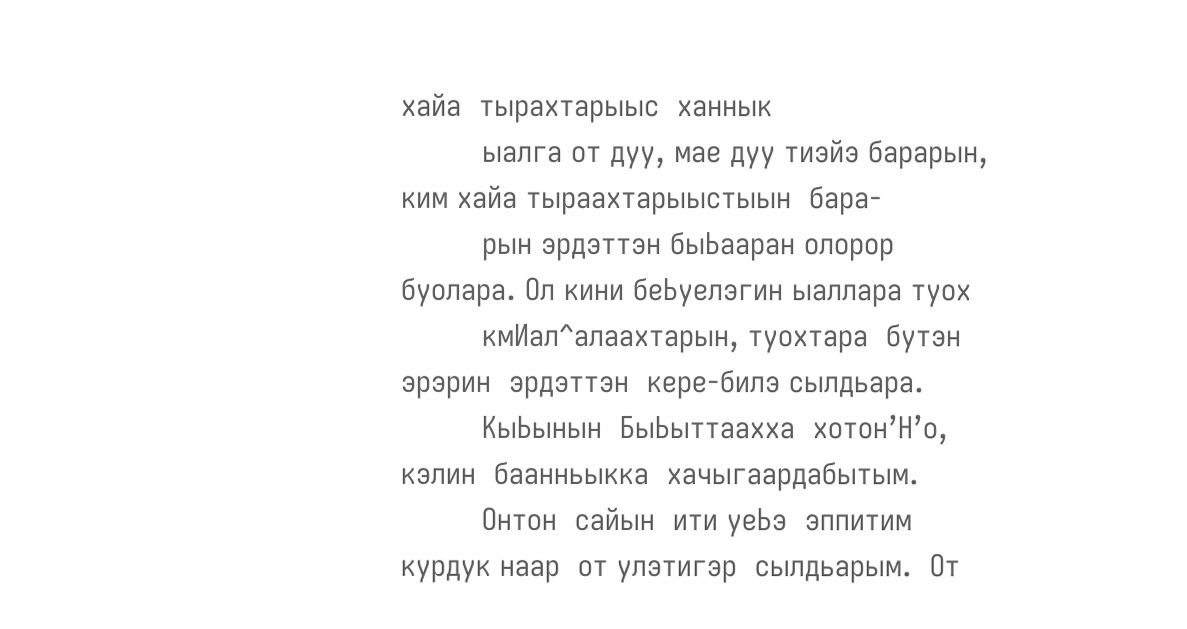хайа  тырахтарыыс  ханнык
         ыалга от дуу, мае дуу тиэйэ барарын, ким хайа тыраахтарыыстыын  бара-
         рын эрдэттэн быЬааран олорор буолара. Ол кини беЬуелэгин ыаллара туох
         кмИал^алаахтарын, туохтара  бутэн  эрэрин  эрдэттэн  кере-билэ сылдьара.
         КыЬынын  БыЬыттаахха  хотон’Н’о,  кэлин  баанньыкка  хачыгаардабытым.
         Онтон  сайын  ити уеЬэ  эппитим  курдук наар  от улэтигэр  сылдьарым.  От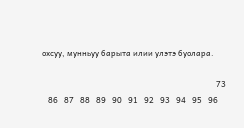охсуу, мунньуу барыта илии улэтэ буолара.

                                                                                       73
   86   87   88   89   90   91   92   93   94   95   96